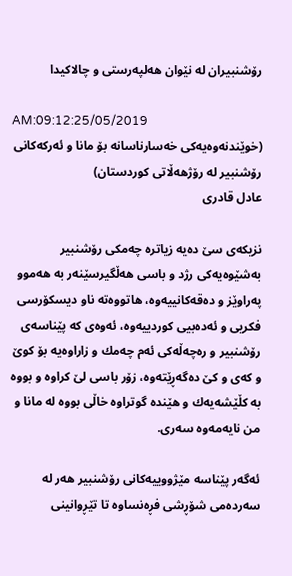رۆشنبیران له‌ نێوان هه‌لپه‌رستی و چالاكیدا

AM:09:12:25/05/2019
(خوێندنه‌وه‌یه‌كی خه‌سارناسانه‌ بۆ مانا و ئه‌ركه‌كانی رۆشنبیر له‌ رۆژهه‌ڵاتی كوردستان)
عادل قادری

نزیكه‌ی سێ ده‌یه‌ زیاتره‌ چه‌مكی رۆشنبیر به‌شێوه‌یه‌كی رژد و باسی هه‌ڵگیرسێنه‌ر به‌ هه‌موو په‌راوێز و ده‌قه‌كانییه‌وه‌، هاتووه‌ته‌ ناو دیسكۆرسی فكریی و ئه‌ده‌بیی كوردییه‌وه‌، ئه‌وه‌ی كه‌ پێناسه‌ی رۆشنبیر و ره‌چه‌ڵه‌كی ئه‌م چه‌مك و زاراوه‌یه‌ بۆ كوێ و كه‌ی و كێ ده‌گه‌ڕێته‌وه‌، زۆر باسی لێ كراوه‌ و بووه‌ به‌ كڵێشه‌یه‌ك و هێنده‌ گوتراوه‌ خاڵی بووه‌ له‌ مانا و من نایه‌مه‌وه‌ سه‌ری.

ئه‌گه‌ر پێناسه‌ مێژووییه‌كانی رۆشنبیر هه‌ر له‌ سه‌رده‌می شۆڕشی فڕه‌نساوه‌ تا تێڕوانینی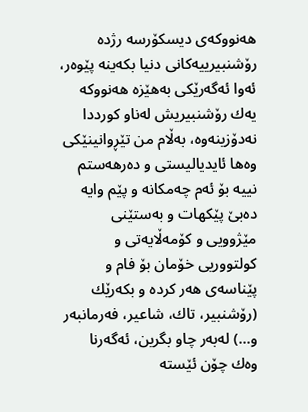هه‌نووكه‌ی دیسكۆرسه‌ رژده‌ رۆشنبیرییه‌كانی دنیا بكه‌ینه‌ پێوه‌ر، ئه‌وا ئه‌گه‌رێكی به‌هێزه‌ هه‌نووكه‌ یه‌ك رۆشنبیریش له‌ناو كورددا نه‌دۆزینه‌وه‌، به‌ڵام من تێڕوانینێكی وه‌ها ئایدیالیستی و ده‌رهه‌ستم نییه‌ بۆ ئه‌م چه‌مكانه‌ و پێم وایه‌ ده‌بێ پێكهات و به‌ستێنی مێژوویی و كۆمه‌ڵایه‌تی و كولتووریی خۆمان بۆ فام و پێناسه‌ی هه‌ر كرده‌ و بكه‌رێك (رۆشنبیر، تاك، شاعیر، فه‌رمانبه‌ر و...) له‌به‌ر چاو بگرین، ئه‌گه‌رنا وه‌ك چۆن ئێسته‌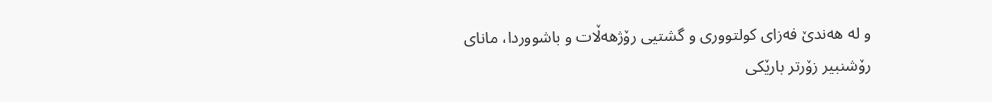و له‌ هه‌ندێ فه‌زای كولتووری و گشتیی رۆژهه‌ڵات و باشووردا، مانای رۆشنبیر زۆرتر بارێكی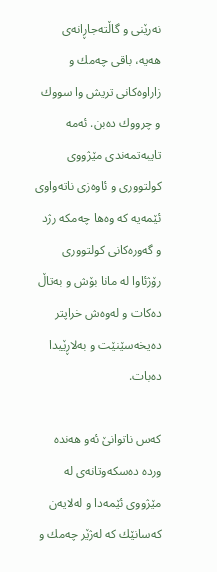نه‌رێنی و گاڵته‌جاڕانه‌ی هه‌یه‌، باقی چه‌مك و زاراوه‌كانی تریش وا سووك و چرووك ده‌بن. ئه‌مه‌ تایبه‌تمه‌ندی مێژووی كولتووری و ئاوه‌زی ناته‌واوی ئێمه‌یه‌ كه‌ وه‌ها چه‌مكه‌ رژد و گه‌وره‌كانی كولتووری رۆژئاوا له‌ مانا بۆش و به‌تاڵ ده‌كات و له‌وه‌ش خراپتر ده‌یخه‌سێنێت و به‌لاڕێیدا ده‌بات.

كه‌س ناتوانێ ئه‌و هه‌نده‌ ورده‌ ده‌سكه‌وتانه‌ی له‌ مێژووی ئێمه‌دا و له‌لایه‌ن كه‌سانێك كه‌ له‌ژێر چه‌مك و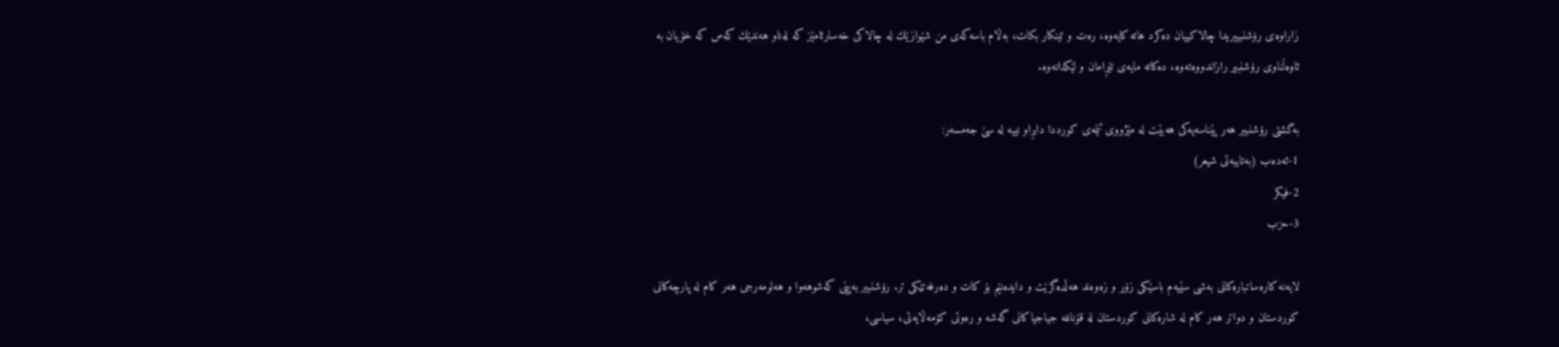زاراوه‌ی رۆشنبییریدا چالاكییان ده‌كرد هاته‌ كایه‌وه‌، ره‌ت و ئینكار بكات، به‌ڵام باسه‌كه‌ی من شێوازێك له‌ چالاكی خه‌سارئامێز كه‌ له‌ناو هه‌ندێك كه‌س كه‌ خۆیان به‌ ئاوه‌ڵناوی رۆشنبیر رازاندووه‌ته‌وه‌، ده‌كاته‌ مایه‌ی تێڕامان و لێكدانه‌وه‌.

به‌گشتی رۆشنبیر هه‌ر پێناسه‌یه‌كی هه‌بێت له‌ مێژووی ئێمه‌ی كورددا دابڕاو نییه‌ له‌ سێ جه‌مسه‌ر:
1-ئه‌ده‌ب (به‌تایبه‌تی شیعر)
2-فیكر
3-حزب

لایه‌نه‌ كاره‌ساتباره‌كانی به‌شی سێیه‌م باسێكی زۆر و زه‌وه‌ند هه‌ڵده‌گرێت و دایده‌نێم بۆ كات و ده‌رفه‌تێكی تر. رۆشنبیر به‌پێی كه‌شوهه‌وا و هه‌لومه‌رجی هه‌ر كام له‌ پارچه‌كانی كوردستان و دواتر هه‌ر كام له‌ شاره‌كانی كوردستان له‌ قۆناغه‌ جیاجیاكانی گه‌شه‌ و ره‌وتی كۆمه‌ڵایه‌تی، سیاسی،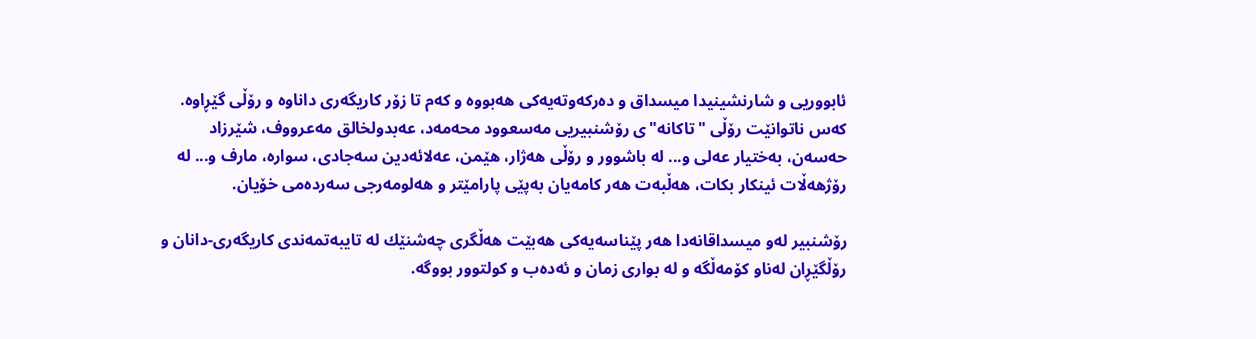ئابووریی و شارنشینیدا میسداق و ده‌ركه‌وته‌یه‌كی هه‌بووه‌ و كه‌م تا زۆر كاریگه‌ری داناوه‌ و رۆڵی گێڕاوه‌. كه‌س ناتوانێت رۆڵی "تاكانه‌"ی رۆشنبیریی مه‌سعوود محه‌مه‌د، عه‌بدولخالق مه‌عرووف، شێرزاد حه‌سه‌ن، به‌ختیار عه‌لی و... له‌ باشوور و رۆڵی هه‌ژار، هێمن، عه‌لائه‌دین سه‌جادی، سواره‌، مارف و... له‌ رۆژهه‌ڵات ئینكار بكات، هه‌ڵبه‌ت هه‌ر كامه‌یان به‌پێی پارامێتر و هه‌لومه‌رجی سه‌رده‌می خۆیان.

رۆشنبیر له‌و میسداقانه‌دا هه‌ر پێناسه‌یه‌كی هه‌بێت هه‌ڵگری چه‌شنێك له‌ تایبه‌تمه‌ندی كاریگه‌ری-دانان و رۆڵگێڕان له‌ناو كۆمه‌ڵگه‌ و له‌ بواری زمان و ئه‌ده‌ب و كولتوور بووگه‌.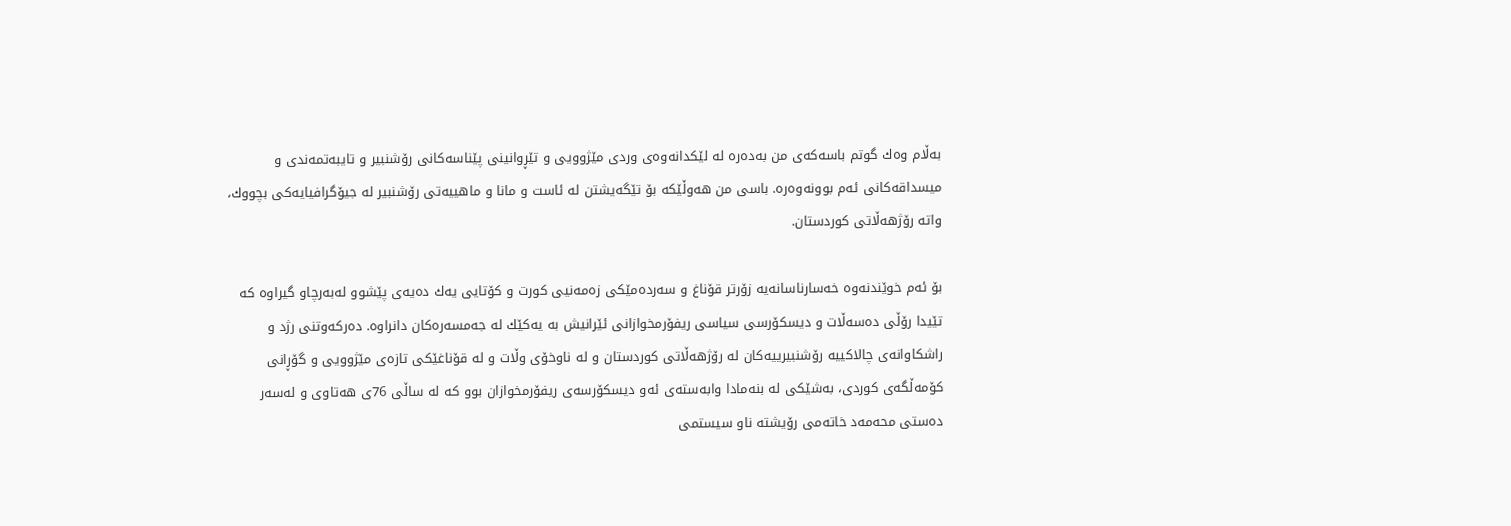به‌ڵام وه‌ك گوتم باسه‌كه‌ی من به‌ده‌ره‌ له‌ لێكدانه‌وه‌ی وردی مێژوویی و تێڕوانینی پێناسه‌كانی رۆشنبیر و تایبه‌تمه‌ندی و میسداقه‌كانی ئه‌م بوونه‌وه‌ره‌. باسی من هه‌وڵێكه‌ بۆ تێگه‌یشتن له‌ ئاست و مانا و ماهییه‌تی رۆشنبیر له‌ جیۆگرافیایه‌كی بچووك، واته‌ رۆژهه‌ڵاتی كوردستان.

بۆ ئه‌م خوێندنه‌وه‌ خه‌سارناسانه‌یه‌ زۆرتر قۆناغ و سه‌رده‌مێكی زه‌مه‌نیی كورت و كۆتایی یه‌ك ده‌یه‌ی پێشوو له‌به‌رچاو گیراوه‌ كه‌ تێیدا رۆڵی ده‌سه‌ڵات و دیسكۆرسی سیاسی ریفۆرمخوازانی ئێرانیش به‌ یه‌كێك له‌ جه‌مسه‌ره‌كان دانراوه‌. ده‌ركه‌وتنی رژد و راشكاوانه‌ی چالاكییه‌ رۆشنبیرییه‌كان له‌ رۆژهه‌ڵاتی كوردستان و له‌ ناوخۆی وڵات و له‌ قۆناغێكی تازه‌ی مێژوویی و گۆڕانی كۆمه‌ڵگه‌ی كوردی، به‌شێكی له‌ بنه‌مادا وابه‌سته‌ی ئه‌و دیسكۆرسه‌ی ریفۆرمخوازان بوو كه‌ له‌ ساڵی 76ی هه‌تاوی و له‌سه‌ر ده‌ستی محه‌مه‌د خاته‌می رۆیشته‌ ناو سیستمی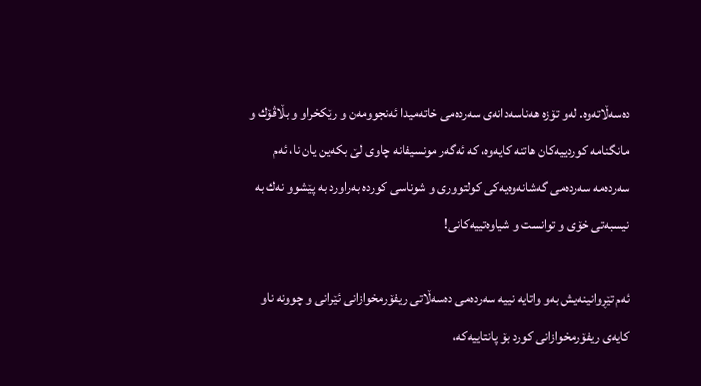ده‌سه‌ڵاته‌وه‌. له‌و تۆزه‌ هه‌ناسه‌دانه‌ی سه‌رده‌می خاته‌میدا ئه‌نجوومه‌ن و رێكخراو و بڵاڤۆك و مانگنامه‌ كوردییه‌كان هاتنه‌ كایه‌وه‌، كه‌ ئه‌گه‌ر مونسیفانه‌ چاوی لێ بكه‌ین یان نا، ئه‌م سه‌رده‌مه‌ سه‌رده‌می گه‌شانه‌وه‌یه‌كی كولتووری و شوناسی كورده‌ به‌راورد به‌ پێشوو نه‌ك به‌ نیسبه‌تی خۆی و توانست و شیاوه‌تییه‌كانی!

ئه‌م تێڕوانینه‌یش به‌و واتایه‌ نییه‌ سه‌رده‌می ده‌سه‌ڵاتی ریفۆرمخوازانی ئێرانی و چوونه‌ ناو كایه‌ی ریفۆرمخوازانی كورد بۆ پانتاییه‌كه‌،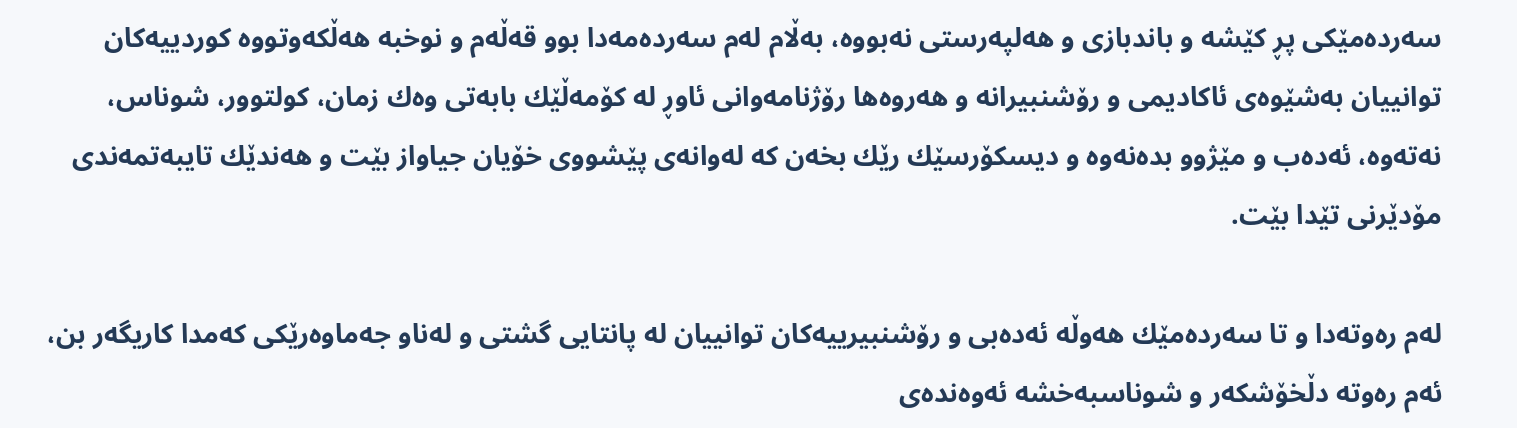سه‌رده‌مێكی پڕ كێشه‌ و باندبازی و هه‌لپه‌رستی نه‌بووه‌، به‌ڵام له‌م سه‌رده‌مه‌دا بوو قه‌ڵه‌م و نوخبه‌ هه‌ڵكه‌وتووه‌ كوردییه‌كان توانییان به‌شێوه‌ی ئاكادیمی و رۆشنبیرانه‌ و هه‌روه‌ها رۆژنامه‌وانی ئاوڕ له‌ كۆمه‌ڵێك بابه‌تی وه‌ك زمان، كولتوور، شوناس، نه‌ته‌وه‌، ئه‌ده‌ب و مێژوو بده‌نه‌وه‌ و دیسكۆرسێك رێك بخه‌ن كه‌ له‌وانه‌ی پێشووی خۆیان جیاواز بێت و هه‌ندێك تایبه‌تمه‌ندی مۆدێرنی تێدا بێت.

له‌م ره‌وته‌دا و تا سه‌رده‌مێك هه‌وڵه‌ ئه‌ده‌بی و رۆشنبیرییه‌كان توانییان له‌ پانتایی گشتی و له‌ناو جه‌ماوه‌رێكی كه‌مدا كاریگه‌ر بن، ئه‌م ره‌وته‌ دڵخۆشكه‌ر و شوناسبه‌خشه‌ ئه‌وه‌نده‌ی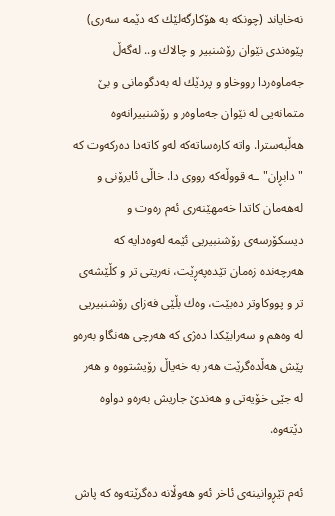نه‌خایاند (چونكه‌ به‌ هۆكارگه‌لێك كه‌ دێمه‌ سه‌ری) پێوه‌ندی نێوان رۆشنبیر و چالاك و.. له‌گه‌ڵ جه‌ماوه‌ردا رووخاو و پردێك له‌ به‌دگومانی و بێ متمانه‌یی له‌ نێوان جه‌ماوه‌ر و رۆشنبیرانه‌وه‌ هه‌ڵبه‌سترا. واته‌ كاره‌ساته‌كه‌ له‌و كاته‌دا ده‌ركه‌وت كه‌ "دابڕان"ـه‌ قووڵه‌كه‌ رووی دا. خاڵی ئایرۆنی و له‌هه‌مان كاتدا خه‌مهێنه‌ری ئه‌م ره‌وت و دیسكۆرسه‌ی رۆشنبیریی ئێمه‌ له‌وه‌دایه‌ كه‌ هه‌رچه‌نده‌ زه‌مان تێده‌په‌ڕێت، نه‌ریتی تر و كڵێشه‌ی تر و پووكاوتر ده‌بێت، وه‌ك بڵێی فه‌زای رۆشنبیریی له‌ وه‌هم و سه‌رابێكدا ده‌ژی كه‌ هه‌رچی هه‌نگاو به‌ره‌و پێش هه‌ڵده‌گرێت هه‌ر به‌ خه‌یاڵ رۆیشتووه‌ و هه‌ر له‌ جێی خۆیه‌تی و هه‌ندێ جاریش به‌ره‌و دواوه‌ دێته‌وه‌.

ئه‌م تێڕوانینه‌ی ئاخر ئه‌و هه‌وڵانه‌ ده‌گرێته‌وه‌ كه‌ پاش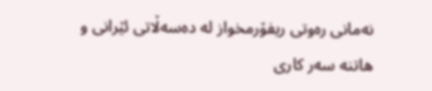نه‌مانی ره‌وتی ریفۆرمخواز له‌ ده‌سه‌ڵاتی ئێرانی و هاتنه‌ سه‌ر كاری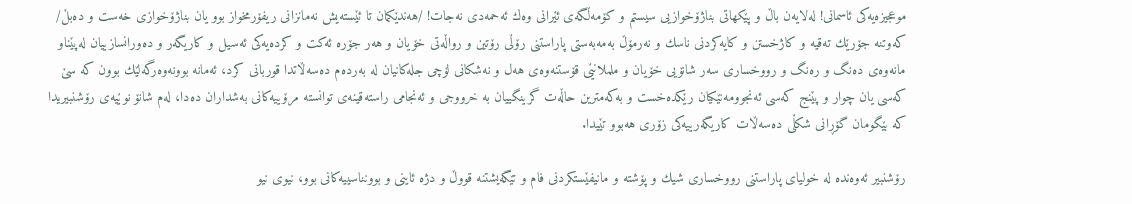موعجیزه‌یه‌كی ئاسمانی! له‌لایه‌ن باڵ و پێكهاتی بناژۆخوازیی سیستم و كۆمه‌ڵگه‌ی ئێرانی وه‌ك ئه‌حمه‌دی نه‌جات! /هه‌ندێكمان تا ئێسته‌یش نه‌مانزانی ریفۆرمخواز بوو یان بناژۆخوازی خه‌ست و ده‌بڵ/ كه‌وتنه‌ جۆرێك ته‌قیه‌ و كاژخستن و كایه‌كردنی ناسك و نه‌رمۆڵ به‌مه‌به‌ستی پاراستنی رۆڵی رۆتین و رواڵه‌تی خۆیان و هه‌ر جۆره‌ ئه‌كت و كرده‌یه‌كی ئه‌سیل و كاریگه‌ر و ده‌ورانسازییان له‌پێناو مانه‌وه‌ی ده‌نگ و ره‌نگ و رووخساری سه‌ر شانۆیی خۆیان و ململانێی قۆستنه‌وه‌ی هه‌ل و نه‌شكانی لۆچی جله‌كانیان له‌ به‌رده‌م ده‌سه‌ڵاتدا قوربانی كرد، ئه‌مانه‌ بوونه‌وه‌رگه‌لێك بوون كه‌ سێ كه‌سی یان چوار و پێنج كه‌سی ئه‌نجوومه‌نێكیان رێكده‌خست و به‌كه‌مترین حاڵه‌ت گرینگییان به‌ خرووجی و ئه‌نجامی راسته‌قینه‌ی توانسته‌ مرۆییه‌كانی به‌شداران ده‌دا، له‌م شانۆ نوێیه‌ی رۆشنبیریدا كه‌ بێگومان گۆڕانی شكڵی ده‌سه‌ڵات كاریگه‌رییه‌كی زۆری هه‌بوو تێیدا.

رۆشنبیر ئه‌وه‌نده‌ له‌ خولیای پاراستنی رووخساری شیك و پۆشته‌ و مانیفێستكردنی فام و تێگه‌یشتنه‌ قووڵ و دژه‌ ئاینی و بوونناسییه‌كانی بوو، نیوی نیو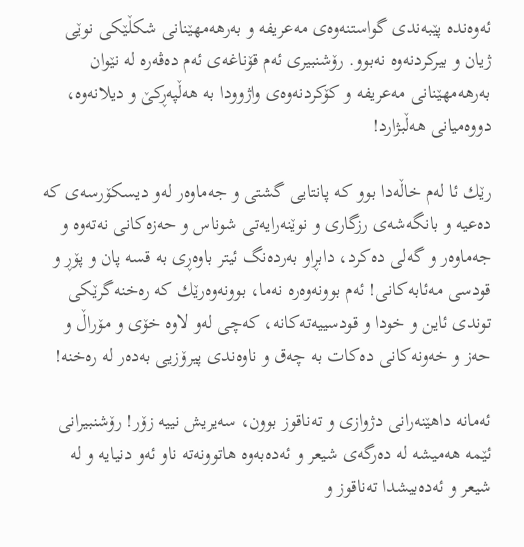ئه‌وه‌نده‌ پێبه‌ندی گواستنه‌وه‌ی مه‌عریفه‌ و به‌رهه‌مهێنانی شكڵێكی نوێی ژیان و بیركردنه‌وه‌ نه‌بوو. رۆشنبیری ئه‌م قۆناغه‌ی ئه‌م ده‌ڤه‌ره‌ له‌ نێوان به‌رهه‌مهێنانی مه‌عریفه‌ و كۆكردنه‌وه‌ی واژوودا به‌ هه‌ڵپه‌ڕكێ و دیلانه‌وه‌، دووه‌میانی هه‌ڵبژارد!

رێك ئا له‌م خاڵه‌دا بوو كه‌ پانتایی گشتی و جه‌ماوه‌ر له‌و دیسكۆرسه‌ی كه‌ ده‌عیه‌ و بانگه‌شه‌ی رزگاری و نوێنه‌رایه‌تی شوناس و حه‌زه‌كانی نه‌ته‌وه‌ و جه‌ماوه‌ر و گه‌لی ده‌كرد، دابڕاو به‌رده‌نگ ئیتر باوه‌ڕی به‌ قسه‌ پان و پۆڕ و قودسی مه‌ئابه‌كانی! ئه‌م بوونه‌وه‌ره‌ نه‌ما، بوونه‌وه‌رێك كه‌ ره‌خنه‌گرێكی توندی ئاین و خودا و قودسییه‌ته‌كانه‌، كه‌چی له‌و لاوه‌ خۆی و مۆراڵ و حه‌ز و خه‌ونه‌كانی ده‌كات به‌ چه‌ق و ناوه‌ندی پیرۆزیی به‌ده‌ر له‌ ره‌خنه‌!

ئه‌مانه‌ داهێنه‌رانی دژوازی و ته‌ناقوز بوون، سه‌یریش نییه‌ زۆر! رۆشنبیرانی ئێمه‌ هه‌میشه‌ له‌ ده‌رگه‌ی شیعر و ئه‌ده‌به‌وه‌ هاتوونه‌ته‌ ناو ئه‌و دنیایه‌ و له‌ شیعر و ئه‌ده‌بیشدا ته‌ناقوز و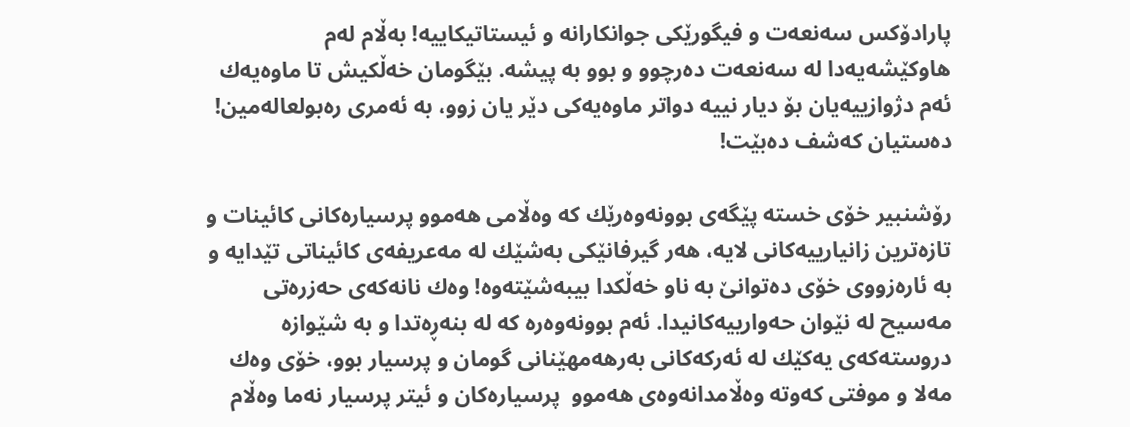پارادۆكس سه‌نعه‌ت و فیگورێكی جوانكارانه‌ و ئیستاتیكاییه‌! به‌ڵام له‌م هاوكێشه‌یه‌دا له‌ سه‌نعه‌ت ده‌رچوو و بوو به‌ پیشه‌. بێگومان خه‌ڵكیش تا ماوه‌یه‌ك ئه‌م دژوازییه‌یان بۆ دیار نییه‌ دواتر ماوه‌یه‌كی دێر یان زوو، به‌ ئه‌مری ره‌بولعاله‌مین! ده‌ستیان كه‌شف ده‌بێت!

رۆشنبیر خۆی خسته‌ پێگه‌ی بوونه‌وه‌رێك كه‌ وه‌ڵامی هه‌موو پرسیاره‌كانی كائینات و تازه‌ترین زانیارییه‌كانی لایه‌، هه‌ر گیرفانێكی به‌شێك له‌ مه‌عریفه‌ی كائیناتی تێدایه‌ و به‌ ئاره‌زووی خۆی ده‌توانێ به‌ ناو خه‌ڵكدا بیبه‌شێته‌وه‌! وه‌ك نانه‌كه‌ی حه‌زره‌تی مه‌سیح له‌ نێوان حه‌وارییه‌كانیدا. ئه‌م بوونه‌وه‌ره‌ كه‌ له‌ بنه‌ڕه‌تدا و به‌ شێوازه‌ دروسته‌كه‌ی یه‌كێك له‌ ئه‌ركه‌كانی به‌رهه‌مهێنانی گومان و پرسیار بوو، خۆی وه‌ك مه‌لا و موفتی كه‌وته‌ وه‌ڵامدانه‌وه‌ی هه‌موو  پرسیاره‌كان و ئیتر پرسیار نه‌ما وه‌ڵام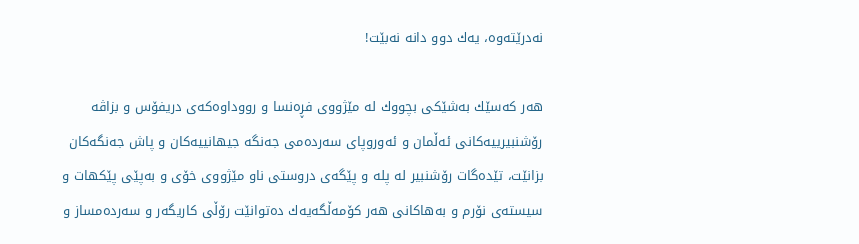نه‌درێته‌وه‌، یه‌ك دوو دانه‌ نه‌بێت!

هه‌ر كه‌سێك به‌شێكی بچووك له‌ مێژووی فڕه‌نسا و رووداوه‌كه‌ی دریفۆس و بزاڤه‌ رۆشنبیرییه‌كانی ئه‌ڵمان و ئه‌وروپای سه‌رده‌می جه‌نگه‌ جیهانییه‌كان و پاش جه‌نگه‌كان بزانێت، تێده‌گات رۆشنبیر له‌ پله‌ و پێگه‌ی دروستی ناو مێژووی خۆی و به‌پێی پێكهات و سیسته‌ی نۆرم و به‌هاكانی هه‌ر كۆمه‌ڵگه‌یه‌ك ده‌توانێت رۆڵی كاریگه‌ر و سه‌رده‌مساز و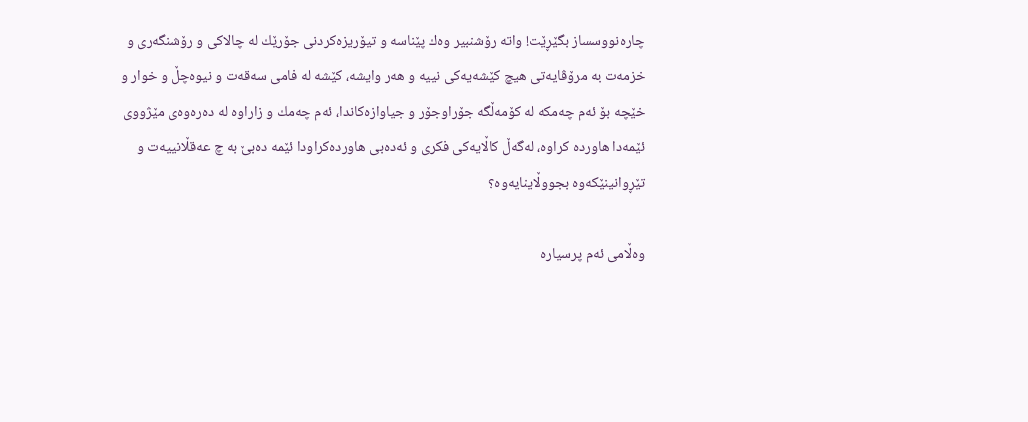چاره‌نووسساز بگێڕێت! واته‌ رۆشنبیر وه‌ك پێناسه‌ و تیۆریزه‌كردنی جۆرێك له‌ چالاكی و رۆشنگه‌ری و خزمه‌ت به‌ مرۆڤایه‌تی هیچ كێشه‌یه‌كی نییه‌ و هه‌ر وایشه‌، كێشه‌ له‌ فامی سه‌قه‌ت و نیوه‌چڵ و خوار و خێچه‌ بۆ ئه‌م چه‌مكه‌ له‌ كۆمه‌ڵگه‌ جۆراوجۆر و جیاوازه‌كاندا، ئه‌م چه‌مك و زاراوه‌ له‌ ده‌ره‌وه‌ی مێژووی ئێمه‌دا هاورده‌ كراوه‌، له‌گه‌ڵ كاڵایه‌كی فكری و ئه‌ده‌بی هاورده‌كراودا ئێمه‌ ده‌بێ به‌ چ عه‌قڵانییه‌ت و تێڕوانینێكه‌وه‌ بجووڵاینایه‌وه‌؟

وه‌ڵامی ئه‌م پرسیاره‌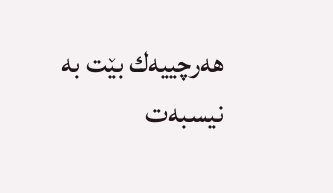هه‌رچییه‌ك بێت به‌ نیسبه‌ت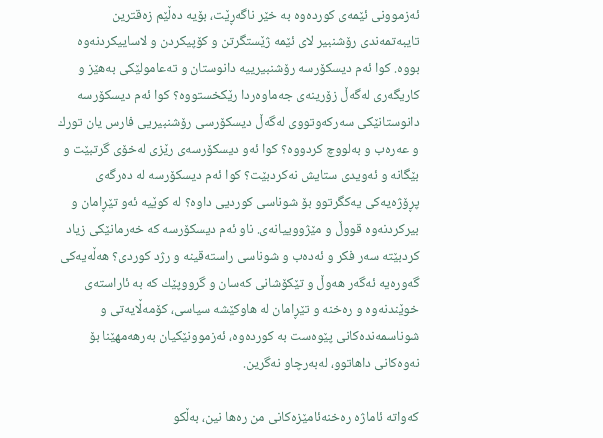ئه‌زموونی ئێمه‌ی كورده‌وه‌ به‌ خێر ناگه‌ڕێت، بۆیه‌ ده‌ڵێم زه‌قترین تایبه‌تمه‌ندی رۆشنبیر لای ئێمه‌ ژێستگرتن و كۆپیكردن و لاساییكردنه‌وه‌ بووه‌. كوا ئه‌م دیسكۆرسه‌ رۆشنبیرییه‌ دانوستان و ته‌عامولێكی به‌هێز و كاریگه‌ری له‌گه‌ڵ زۆرینه‌ی جه‌ماوه‌ردا رێكخستووه‌؟ كوا ئه‌م دیسكۆرسه‌ دانوستانێكی سه‌ركه‌وتووی له‌گه‌ڵ دیسكۆرسی رۆشنبیریی فارس یان تورك و عه‌ره‌ب و به‌لووچ كردووه‌؟ كوا ئه‌و دیسكۆرسه‌ی رێزی له‌خۆی گرتبێت و بێگانه‌ و ئه‌ویدی ستایش نه‌كردبێت؟ كوا ئه‌م دیسكۆرسه‌ له‌ ده‌رگه‌ی پڕۆژه‌یه‌كی یه‌كگرتوو بۆ شوناسی كوردیی داوه‌؟ له‌ كوێیه‌ ئه‌و تێڕامان و بیركردنه‌وه‌ قووڵ و مێژووییانه‌ی. ناو ئه‌م دیسكۆرسه‌ كه‌ خه‌رمانێكی زیاد كردبێته‌ سه‌ر فكر و ئه‌ده‌ب و شوناسی راسته‌قینه‌ و رژد كوردی؟ هه‌ڵه‌یه‌كی گه‌وره‌یه‌ ئه‌گه‌ر هه‌وڵ و تێكۆشانی كه‌سان و گرووپێك كه‌ به‌ ئاراسته‌ی خوێندنه‌وه‌ و ره‌خنه‌ و تێڕامان له‌ هاوكێشه‌ سیاسی، كۆمه‌ڵایه‌تی و شوناسمه‌نده‌كانی پێوه‌ست به‌ كورده‌وه‌، ئه‌زموونێكیان به‌رهه‌مهێنا بۆ نه‌وه‌كانی داهاتوو، له‌به‌رچاو نه‌گرین.

كه‌واته‌ ئاماژه‌ ره‌خنه‌ئامێزه‌كانی من ره‌ها نین، به‌ڵكو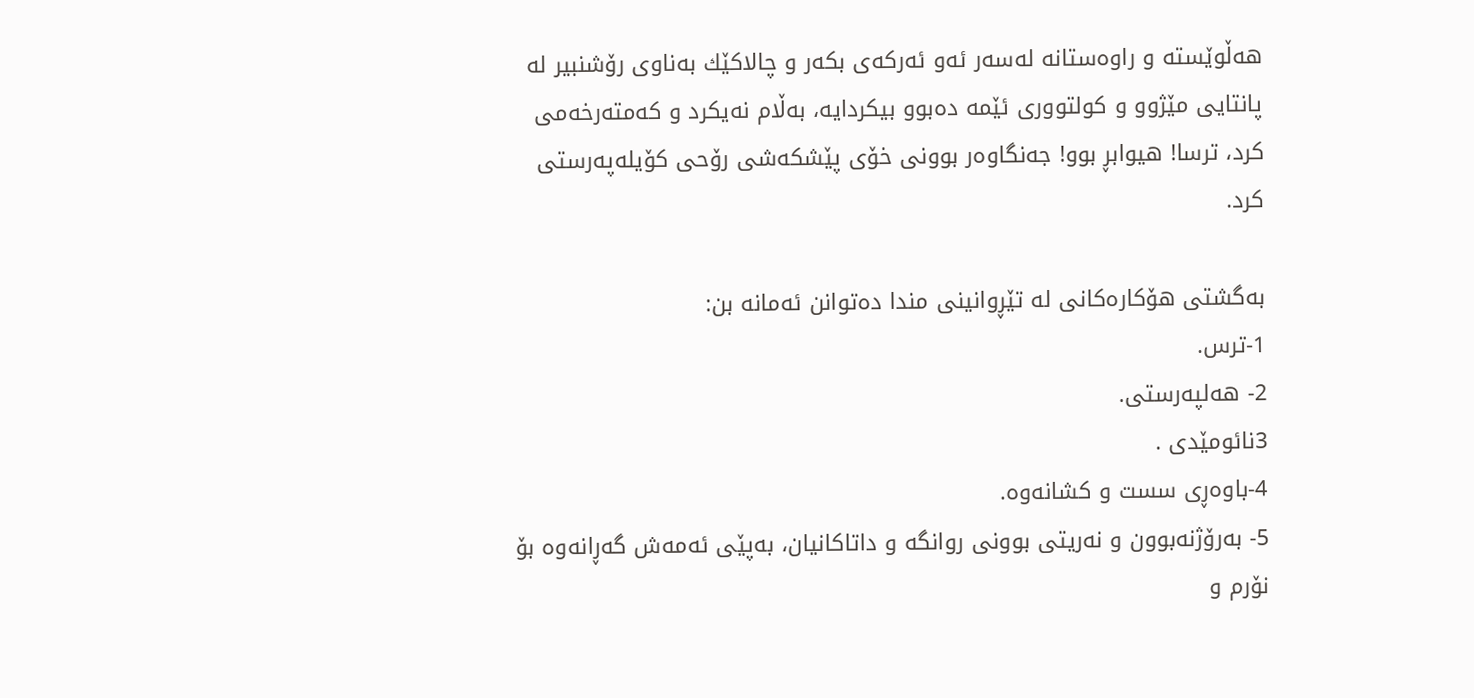هه‌ڵوێسته‌ و راوه‌ستانه‌ له‌سه‌ر ئه‌و ئه‌ركه‌ی بكه‌ر و چالاكێك به‌ناوی رۆشنبیر له‌ پانتایی مێژوو و كولتووری ئێمه‌ ده‌بوو بیكردایه‌، به‌ڵام نه‌یكرد و كه‌مته‌رخه‌می كرد، ترسا! هیوابڕ بوو! جه‌نگاوه‌ر بوونی خۆی پێشكه‌شی رۆحی كۆیله‌په‌رستی كرد.

به‌گشتی هۆكاره‌كانی له‌ تێڕوانینی مندا ده‌توانن ئه‌مانه‌ بن:
1-ترس.
2- هه‌لپه‌رستی.
3نائومێدی .
4-باوه‌ڕی سست و كشانه‌وه‌.
5- به‌رۆژنه‌بوون و نه‌ریتی بوونی روانگه‌ و داتاكانیان، به‌پێی ئه‌مه‌ش گه‌ڕانه‌وه‌ بۆ نۆرم و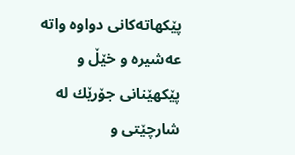پێكهاته‌كانی دواوه‌ واته‌ عه‌شیره‌ و خێڵ و پێكهێنانی جۆرێك له‌ شارچێتی و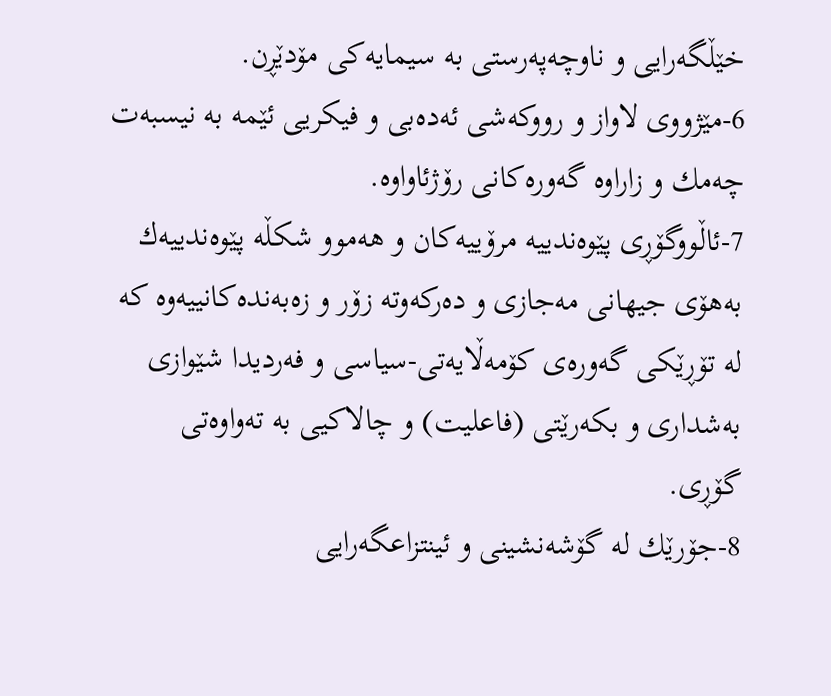خێڵگه‌رایی و ناوچه‌په‌رستی به‌ سیمایه‌كی مۆدێڕن.
6-مێژووی لاواز و رووكه‌شی ئه‌ده‌بی و فیكریی ئێمه‌ به‌ نیسبه‌ت چه‌مك و زاراوه‌ گه‌وره‌كانی رۆژئاواوه‌.
7-ئاڵووگۆڕی پێوه‌ندییه‌ مرۆییه‌كان و هه‌موو شكڵه‌ پێوه‌ندییه‌ك به‌هۆی جیهانی مه‌جازی و ده‌ركه‌وته‌ زۆر و زه‌به‌نده‌كانییه‌وه‌ كه‌ له‌ تۆڕێكی گه‌وره‌ی كۆمه‌ڵایه‌تی-سیاسی و فه‌ردیدا شێوازی به‌شداری و بكه‌رێتی (فاعلیت) و چالاكیی به‌ ته‌واوه‌تی گۆڕی.
8-جۆرێك له‌ گۆشه‌نشینی و ئینتزاعگه‌رایی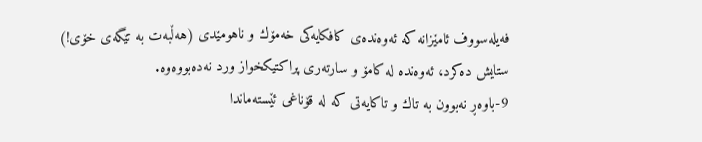فه‌یله‌سووف ئامێزانه‌ كه‌ ئه‌وه‌نده‌ی كافكایه‌كی خه‌مۆك و ناهومێدی (هه‌ڵبه‌ت به‌ تێگه‌ی خۆی!) ستایش ده‌كرد، ئه‌وه‌نده‌ له‌ كامۆ و سارته‌ری پراكتیكخواز ورد نه‌ده‌بووه‌وه‌.
9-باوه‌ڕ نه‌بوون به‌ تاك و تاكایه‌تی كه‌ له‌ قۆناغی ئێسته‌ماندا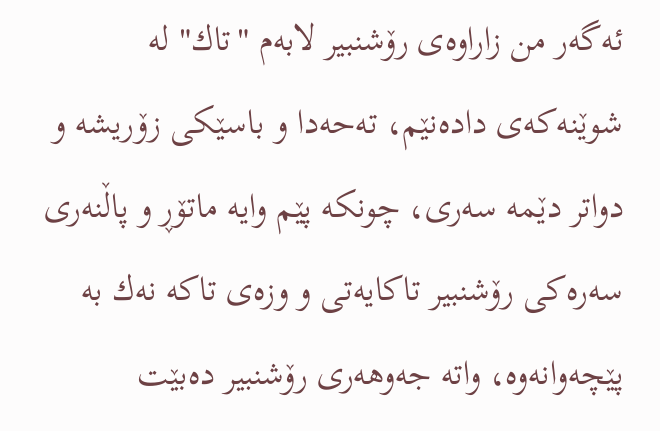ئه‌گه‌ر من زاراوه‌ی رۆشنبیر لابه‌م "تاك" له‌ شوێنه‌كه‌ی داده‌نێم، ته‌حه‌دا و باسێكی زۆریشه‌ و دواتر دێمه‌ سه‌ری، چونكه‌ پێم وایه‌ ماتۆڕ و پاڵنه‌ری سه‌ره‌كی رۆشنبیر تاكایه‌تی و وزه‌ی تاكه‌ نه‌ك به‌ پێچه‌وانه‌وه‌، واته‌ جه‌وهه‌ری رۆشنبیر ده‌بێت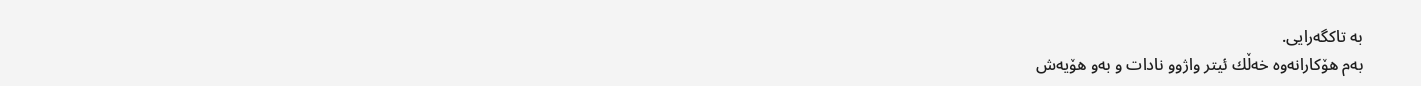به‌ تاكگه‌رایی.
به‌م هۆكارانه‌وه‌ خه‌ڵك ئیتر واژوو نادات و به‌و هۆیه‌ش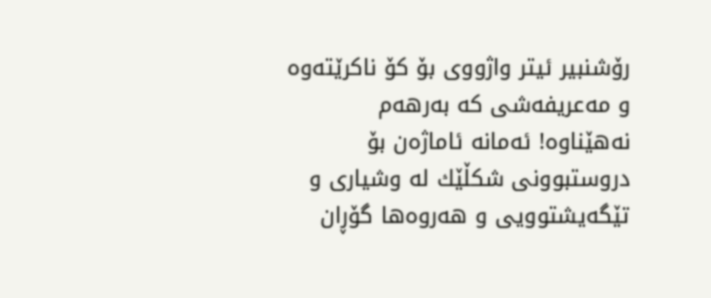رۆشنبیر ئیتر واژووی بۆ كۆ ناكرێته‌وه‌ و مه‌عریفه‌شی كه‌ به‌رهه‌م نه‌هێناوه‌! ئه‌مانه‌ ئاماژه‌ن بۆ دروستبوونی شكڵێك له‌ وشیاری و تێگه‌یشتوویی و هه‌روه‌ها گۆڕان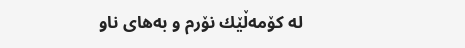له‌ كۆمه‌ڵێك نۆرم و به‌های ناو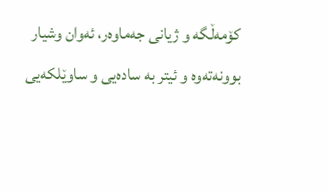كۆمه‌ڵگه‌ و ژیانی جه‌ماوه‌ر، ئه‌وان وشیار بوونه‌ته‌وه‌ و ئیتر به‌ ساده‌یی و ساوێلكه‌یی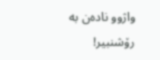واژوو ناده‌ن به‌ رۆشنبیر!